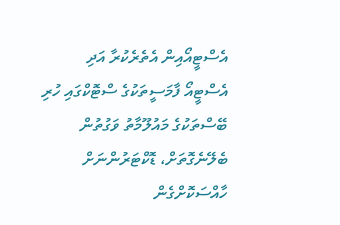އެސްޓީއޯއިން އެތެރެކުރާ އަދި އެސްޓީއޯ ފާމަސީތަކުގެ ސްޓޮކްގައި ހުރި ބޭސްތަކުގެ މައުލޫމާތު ވަގުތުން ބެލޭނެގޮތަށް، ޑޮކްޓަރުންނަށް ހާއްސަކޮށްގެން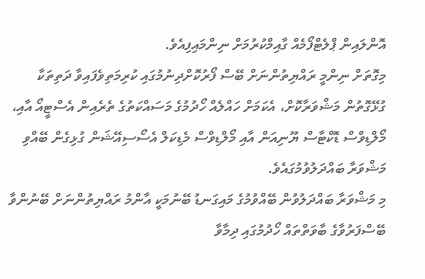އޮންލައިން ޕްލެޓްފޯމެއް ގާއިމްކުރުމަށް ނިންމައިފިއެވެ.
މިގޮތަށް ނިންމީ ރައްޔިތުންނަށް ބޭސް ފޯރުކޮށްދިނުމުގައި ކުރިމަތިވެފައިވާ ދަތިތަކާ ގުޅޭގޮތުން މަޝްވަރާކޮށް، އެކަމަށް ހައްލެއް ހޯދުމުގެ މަސައްކަތުގެ ތެރެއިން އެސްޓީއޯ އާއި، މޯލްޑިވްސް ޑޮކްޓާސް ޔޫނިއަން އާއި މޯލްޑިވްސް މެޑިކަލް އެސޯސިއޭޝަން ގުޅިގެން ބޭއްވި މަޝްވަރާ ބައްދަލުވުމުގައެވެ.
މި މަޝްވަރާ ބައްދަލުވުން ބޭއްވުމުގެ މައިގަނޑު ބޭނުމަކީ އާންމު ރައްޔިތުންނަށް ބޭނުންވާ ބޭސްފަރުވާގެ ބާވަތްތައް ހޯދުމުގައި ދިމާވާ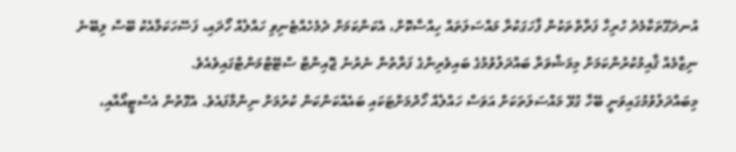އުނދަގޫތަކާމެދު ހުރިހާ ފަރާތްތަކުން ފާހަގަކުރާ މައްސަލަތައް ހިއްސާކޮށް، އެކަންކަމަށް ދެމެހެއްޓެނިވި ހައްލެއް ހޯދައި، ފަސޭހަކަމާއެކު ބޭސް ލިބޭނެ ނިޒާމެއް ޤާއިމުކުރުންކަމަށް މިމަޝްވަރާ ބައްދަލުވުމުގެ ބައިވެރިންގެ ފަރާތުން ނެރުނު ޖޮއިންޓް ސްޓޭޓްމަންޓްގައިވެއެވެ.
މިބައްދަލުވުމުގައިވަނީ ބޭހާ ގުޅޭ މައްސަލަތަކަށް އަވަސް ހައްލެއް ހޯދުމަށްޓަކައި ބައެއްކަންކަން ކުރުމަށް ނިންމާފައެވެ. އެގޮތުން އެސްޓީއޯއާއި،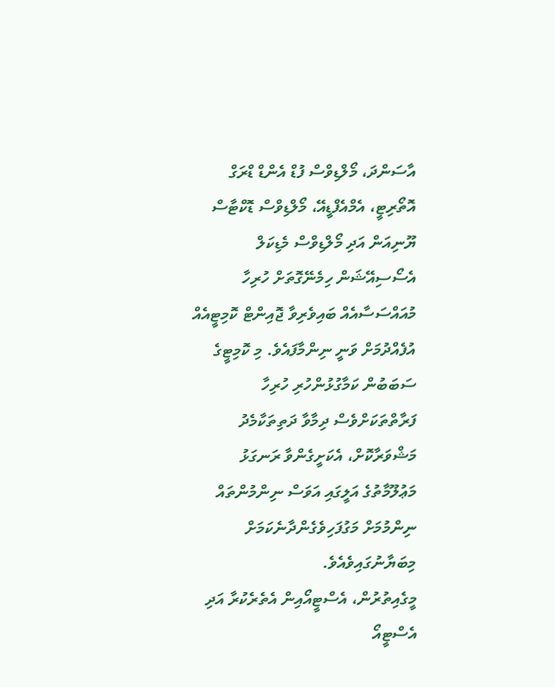އާސަންދަ، މޯލްޑިވްސް ފުޑް އެންޑް ޑްރަގް އޮތޯރިޓީ، އެމްއެފްޑީއޭ، މޯލްޑިވްސް ޑޮކްޓާސް ޔޫނިއަން އަދި މޯލްޑިވްސް މެޑިކަލް އެސޯސިއޭޝަން ހިމެނޭގޮތަށް ހުރިހާ މުއައްސަސާއެއް ބައިވެރިވާ ޖޮއިންޓް ކޮމިޓީއެއް އުފެއްދުމަށް ވަނީ ނިންމާފައެވެ. މި ކޮމިޓީގެ ސަބަބުން ކަމާގުޅުންހުރި ހުރިހާ ފަރާތްތަކަށްވެސް ދިމާވާ ދަތިތަކާމެދު މަޝްވަރާކޮށް، އެކަށީގެންވާ ރަނގަޅު މަޢުލޫމާތުގެ އަލީގައި އަވަސް ނިންމުންތައް ނިންމުމަށް މަގުފަހިވެގެންދާނެކަމަށް މިބަޔާނުގައިވެއެވެ.
މީގެއިތުރުން، އެސްޓީއޯއިން އެތެރެކުރާ އަދި އެސްޓީއޯ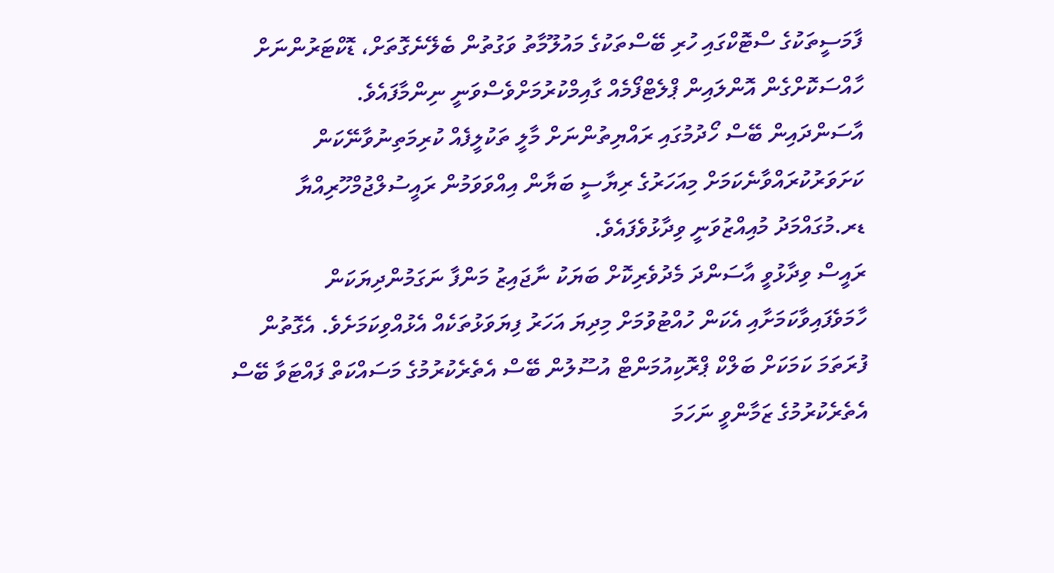ފާމަސީތަކުގެ ސްޓޮކްގައި ހުރި ބޭސްތަކުގެ މައުލޫމާތު ވަގުތުން ބެލޭނެގޮތަށް، ޑޮކްޓަރުންނަށް ހާއްސަކޮށްގެން އޮންލައިން ޕްލެޓްފޯމެއް ގާއިމްކުރުމަށްވެސްވަނީ ނިންމާފައެވެ.
އާސަންދައިން ބޭސް ހޯދުމުގައި ރައްޔިތުންނަށް މާލީ ތަކުލީފެއް ކުރިމަތިނުވާނޭކަން ކަށަވަރުކުރައްވާނެކަމަށް މިއަހަރުގެ ރިޔާސީ ބަޔާން އިއްވަވަމުން ރައީސުލްޖުމްހޫރިއްޔާ ޑރ.މުގައްމަދު މުއިއްޒުވަނީ ވިދާޅުވެފައެވެ.
ރައީސް ވިދާޅުވީ އާސަންދަ މެދުވެރިކޮށް ބަޔަކު ނާޖައިޒު މަންފާ ނަގަމުންދިޔަކަން ހާމަވެފައިވާކަމަށާއި އެކަން ހުއްޓުވުމަށް މިދިޔަ އަހަރު ފިޔަވަޅުތަކެއް އެޅުއްވިކަމަށެވެ. އެގޮތުން ފުރަތަމަ ކަމަކަށް ބަލްކް ޕްރޮކިއުމަންޓް އުސޫލުން ބޭސް އެތެރެކުރުމުގެ މަސައްކަތް ފައްޓަވާ ބޭސް އެތެރެކުރުމުގެ ޒަމާންވީ ނަހަމަ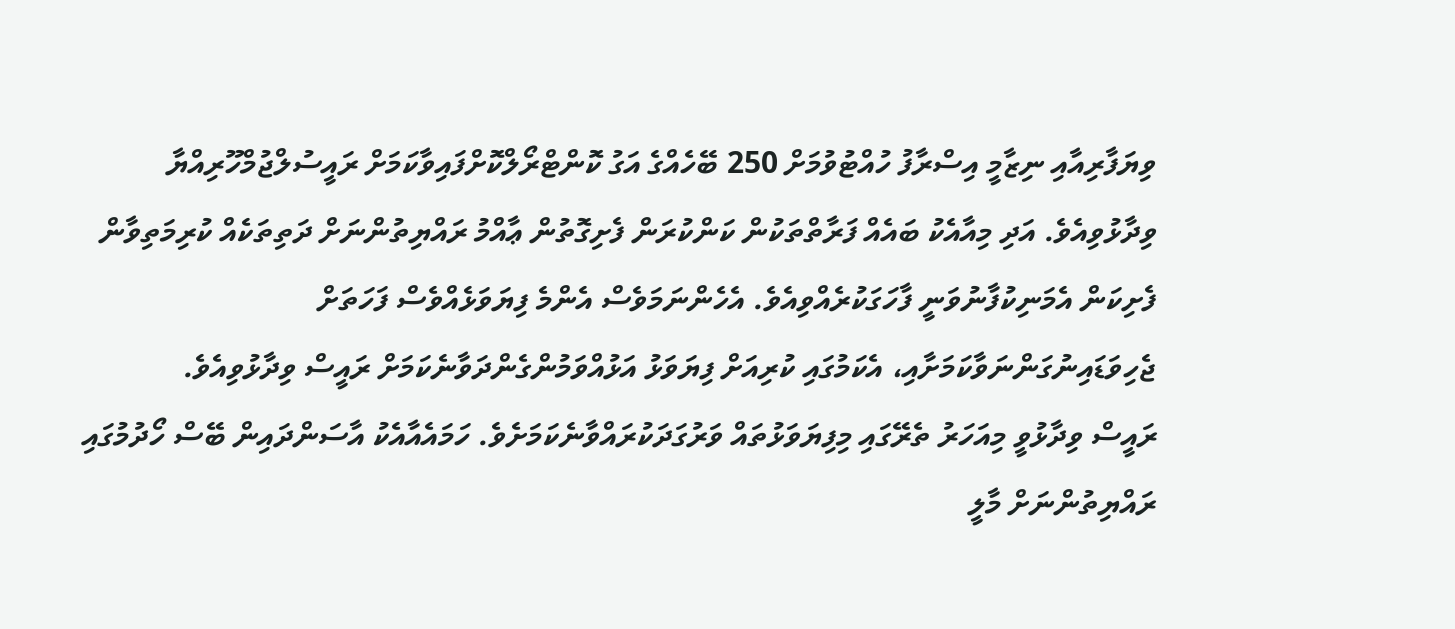ވިޔަފާރިއާއި ނިޒާމީ އިސްރާފު ހުއްޓުވުމަށް 250 ބޭހެއްގެ އަގު ކޮންޓްރޯލްކޮށްފައިވާކަމަށް ރައީސުލްޖުމްހޫރިއްޔާ ވިދާޅުވިއެވެ. އަދި މިއާއެކު ބައެއް ފަރާތްތަކުން ކަންކުރަން ފެށިގޮތުން ޢާއްމު ރައްޔިތުންނަށް ދަތިތަކެއް ކުރިމަތިވާން ފެށިކަން އެމަނިކުފާނުވަނީ ފާހަގަކުރެއްވިއެވެ. އެހެންނަމަވެސް އެންމެ ފިޔަވަޅެއްވެސް ފަހަތަށް ޖެހިވަޑައިނުގަންނަވާކަމަށާއި، އެކަމުގައި ކުރިއަށް ފިޔަވަޅު އަޅުއްވަމުންގެންދަވާނެކަމަށް ރައީސް ވިދާޅުވިއެވެ.
ރައީސް ވިދާޅުވީ މިއަހަރު ތެރޭގައި މިފިޔަވަޅުތައް ވަރުގަދަކުރައްވާނެކަމަށެވެ. ހަމައެއާއެކު އާސަންދައިން ބޭސް ހޯދުމުގައި ރައްޔިތުންނަށް މާލީ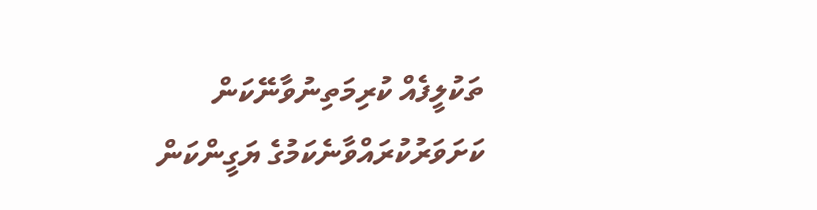ތަކުލީފެއް ކުރިމަތިނުވާނޭކަން ކަށަވަރުކުރައްވާނެކަމުގެ ޔަގީންކަން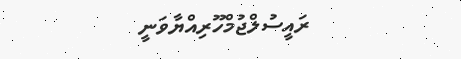ރައީސުލްޖުމްހޫރިއްޔާވަނީ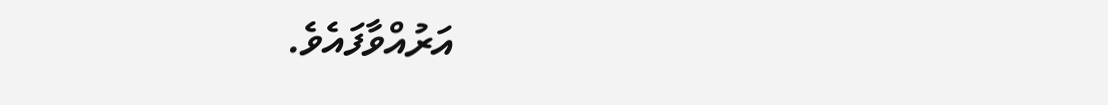އަރުއްވާފައެވެ.